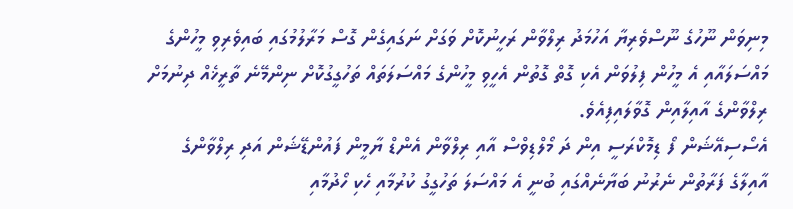މިނިވަން ނޫހުގެ ނޫސްވެރިޔާ އަހުމަދު ރިލްވާން ރަހީނުކޮށް ވަގަށް ނަގައިގެން ގޮސް މަރާލުމުގައި ބައިވެރިވި މީހުންގެ މައްސަލައާއި އެ މީހުން ފިލުވަން އެކި ގޮތް ގޮތުން އެހީވި މީހުންގެ މައްސަލަތައް ތަހުގީގުކޮށް ނިންމޭނެ ތާރީޚެއް ދިނުމަށް ރިލްވާންގެ އާއިލާއިން ގޮވާލައިފިއެވެ.
އެސޯސިއޭޝަން ފޯ ޑިމޮކްރަސީ އިން ދަ މޯލްޑިވްސް އާއި ރިލްވާން އެންޑް ޔާމީން ފައުންޑޭޝަން އަދި ރިލްވާންގެ އާއިލާގެ ފަރާތުން ނެރުނު ބަޔާނެއްގައި ބުނީ އެ މައްސަލަ ތަހުގީގު ކުރުމާއި ހެކި ހޯދުމާއި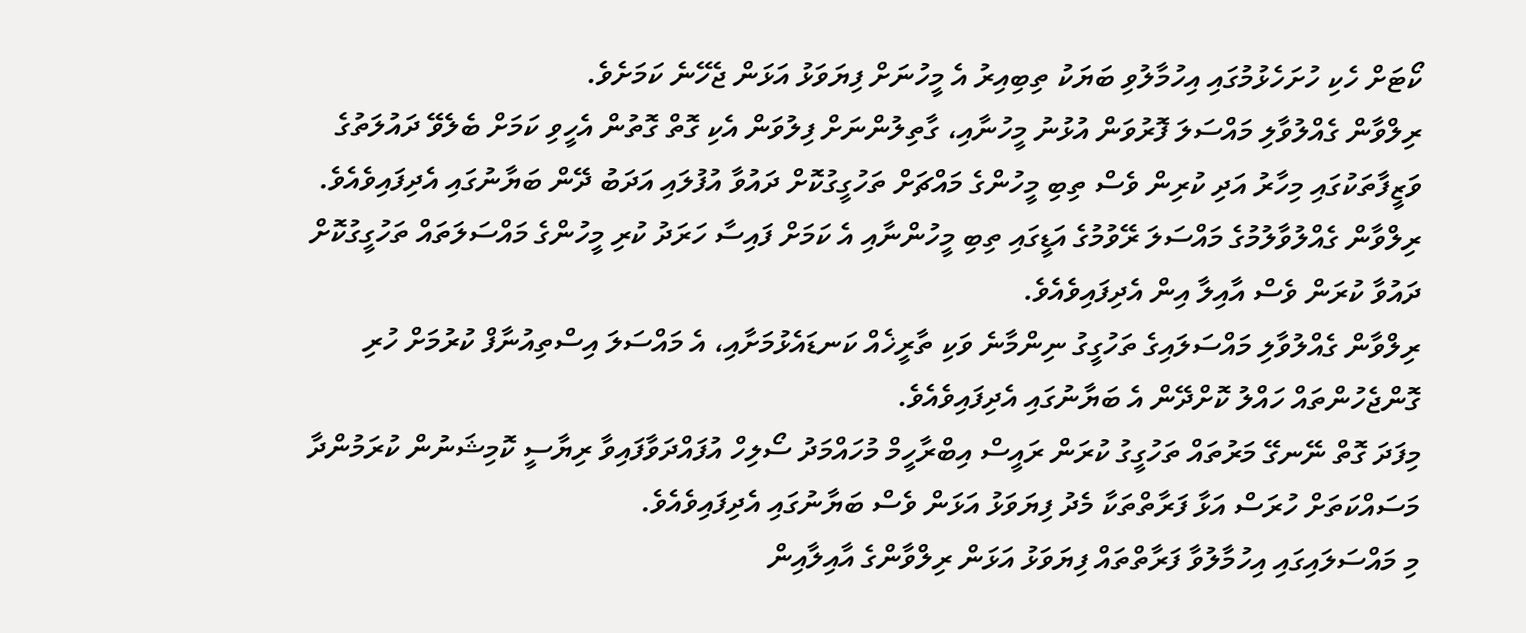ކޯޓަށް ހެކި ހުށަހެޅުމުގައި އިހުމާލުވި ބަޔަކު ތިބިއިރު އެ މީހުނަށް ފިޔަވަޅު އަޅަން ޖެހޭނެ ކަމަށެވެ.
ރިލްވާން ގެއްލުވާލި މައްސަލަ ފޮރުވަން އުޅުނު މީހުނާއި، ގާތިލުންނަށް ފިލުވަން އެކި ގޮތް ގޮތުން އެހީވި ކަމަށް ބެލެވޭ ދައުލަތުގެ ވަޒީފާތަކުގައި މިހާރު އަދި ކުރިން ވެސް ތިބި މީހުންގެ މައްޗަށް ތަހުގީގުކޮށް ދައުވާ އުފުލައި އަދަބު ދޭން ބަޔާނުގައި އެދިފައިވެއެވެ.
ރިލްވާން ގެއްލުވާލުމުގެ މައްސަލަ ރޭވުމުގެ އަޑީގައި ތިބި މީހުންނާއި އެ ކަމަށް ފައިސާ ހަރަދު ކުރި މީހުންގެ މައްސަލަތައް ތަހުގީގުކޮށް ދައުވާ ކުރަން ވެސް އާއިލާ އިން އެދިފައިވެއެވެ.
ރިލްވާން ގެއްލުވާލި މައްސަލައިގެ ތަހުގީގު ނިންމާނެ ވަކި ތާރީޚެއް ކަނޑައެޅުމަށާއި، އެ މައްސަލަ އިސްތިއުނާފް ކުރުމަށް ހުރި ގޮންޖެހުންތައް ހައްލު ކޮށްދޭން އެ ބަޔާނުގައި އެދިފައިވެއެވެ.
މިފަދަ ގޮތް ނޭނގޭ މަރުތައް ތަހުގީގު ކުރަން ރައީސް އިބްރާހީމް މުހައްމަދު ސޯލިހް އުފައްދަވާފައިވާ ރިޔާސީ ކޮމިޝަނުން ކުރަމުންދާ މަސައްކަތަށް ހުރަސް އަޅާ ފަރާތްތަކާ މެދު ފިޔަވަޅު އަޅަން ވެސް ބަޔާނުގައި އެދިފައިވެއެވެ.
މި މައްސަލައިގައި އިހުމާލުވާ ފަރާތްތައް ފިޔަވަޅު އަޅަން ރިލްވާންގެ އާއިލާއިން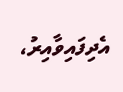އެދިފައިވާއިރު،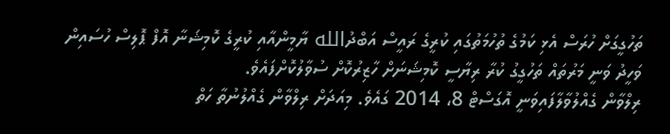ތަހުގީގަށް ހުރަސް އެޅި ކަމުގެ ތުހުމަތުގައި ކުރީގެ ރައީސް އަބްދުالله ޔާމީންއާއި ކުރީގެ ކޮމިޝަނާ އޮފް ޕޮލިސް ހުސައިން ވަހީދު ވަނީ މަރުތައް ތަހުގީގު ކުރާ ރިޔާސީ ކޮމިޝަނަށް ހާޒިރުކޮށް ސުވާލުކޮށްފައެވެ.
ރިލްވާން ގެއްލުވާލާފައިވަނީ އޮގަސްޓް 8، 2014 ގައެވެ. މިއަދަށް ރިލްވާން ގެއްލުނުތާ ހަތް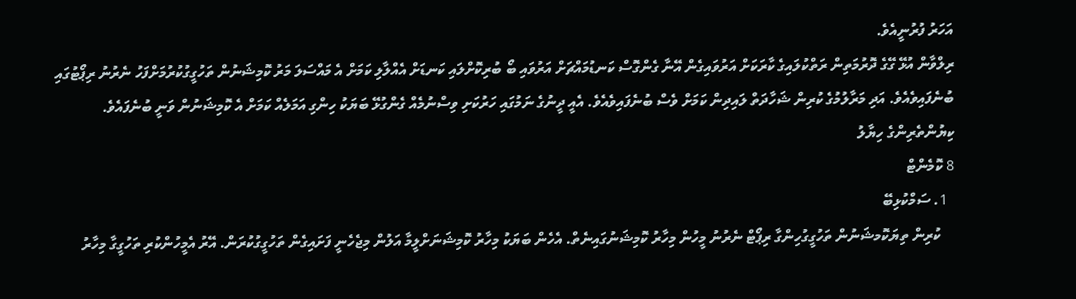އަހަރު ފުރުނީއެވެ.
ރިލްވާން އުޅޭ ގޭގެ ދޮރުމަތިން ރަތްކުލައިގެ ކާރަކަށް އަރުވައިގެން އޭނާ ގެންގޮސް ކަނޑުމައްޗަށް އަރުވައި ބޯ ބުރިކޮށްލައި ކަނޑަށް އެއްލާލި ކަމަށް އެ މައްސަލަ މަރު ކޮމިޝަނުން ތަހުގީގުކުރުމަށްފަހު ނެރުނު ރިޕޯޓުގައި ބުނެފައިވެއެވެ. އަދި މަރާލުމުގެ ކުރިން ޝަހާދަތް ލައިދިން ކަމަށް ވެސް ބުނެފައިވެއެވެ. އެއީ ދީނުގެ ނަމުގައި ހަރުކަށި ވިސްނުމެއް ގެންގުޅޭ ބަޔަކު ހިންގި އަމަލެއް ކަމަށް އެ ކޮމިޝަނުން ވަނީ ބުނެފައެވެ.
ކިޔުންތެރިންގެ ހިޔާލު
8 ކޮމެންޓް
  1. ސަމްކުޅިބޭ
    ކުރިން ތިޔަކޮމޝަނުން ތަހުގީގުހިންގާ ރިޕޯޓް ނެރުނު މީހުން މިހާރު ކޮމިޝަނުގައިނެތް. އެހެން ބަޔަކު މިހާރު ކޮމިޝަނަށްލީމާ އަލުން މިޖެހެނީ ފަށައިގެން ތަހުގީގުކުރަން. އޭރު އެމީހުންކުރި ތަހުގީގާ މިހާރު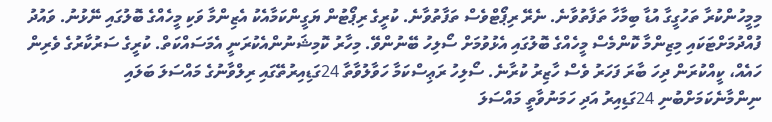މިމީހުންކުރާ ތަހުގީގާ އުޑާ ބިމާހާ ތަފާތުވާނެ. ނެރޭ ރިޕޯޓްވެސް ތަފާތުވާނެ. ކުރީގެ ރިޕޯޓުން ޔަގީންކަމާއެކު އެޒިންމާ ވަކި މީހެއްގެ ބޮލުގައި ނޭޅުނު. ވައުދު ފުއްދުމަށްޓަކައި މިޒިންމާ ކޮންމެސް މީހެއްގެ ބޮލުގައި އެޅުވުމަށް ސޯލިހު ބޭނުންވޭ. މިހާރު ކޮމިޝަނުންއެކުރަނީ އެމަސައްކަތް. ކުރީގެ ސަރުކާރުގެ ވެރިން ހައެއް، ކީއްކުރަން ދިހަ ބާރަ ފަހަރު ވެސް ހާޒިރު ކުރާނެ. ސޯލިހު ރަޢިސްކަމާ ހަވާލުވާތާ 24ގަޑިއިރުތޭގައި ރިލްވާނުގެ މައްސަލަ ބަލައި ނިންމާނެކަމަށްބުނި 24ގަޑިއިރު އަދި ހަމަނުވާތީ މައްސަލަ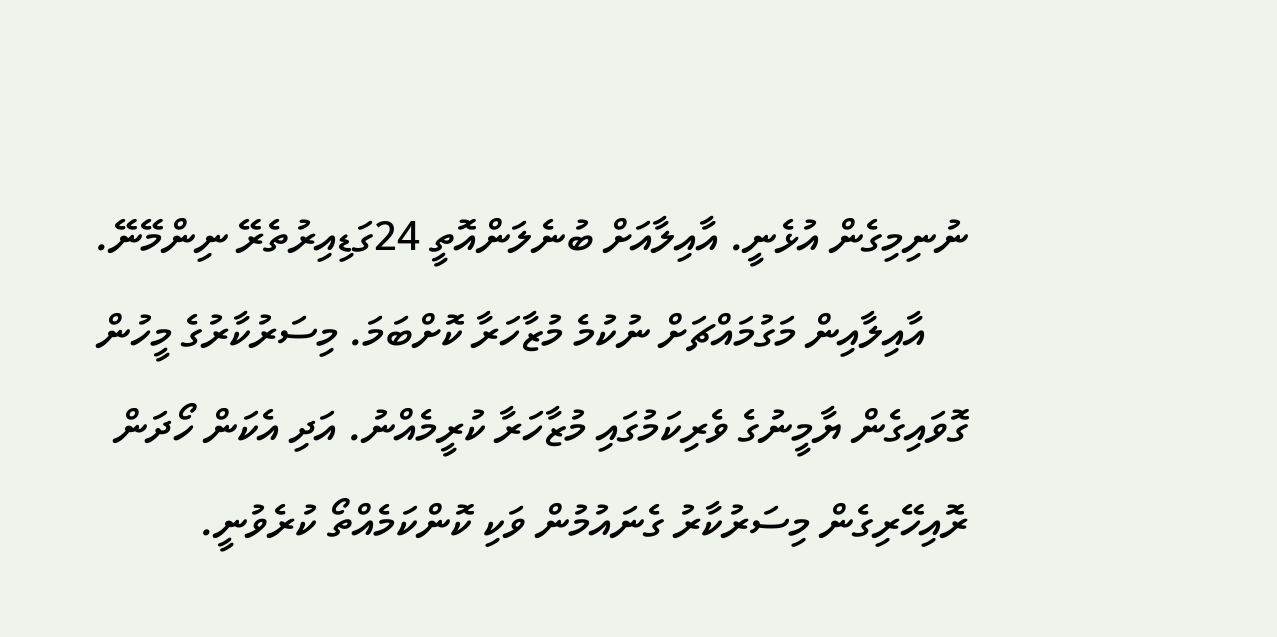ނުނިމިގެން އުޅެނީ. އާއިލާއަށް ބުނެލަންއޮތީ 24ގަޑިއިރުތެރޭ ނިންމޭނޭ.
    އާއިލާއިން މަގުމައްޗަށް ނުކުމެ މުޒާހަރާ ކޮށްބަމަ. މިސަރުކާރުގެ މީހުން ގޮވައިގެން ޔާމީނުގެ ވެރިކަމުގައި މުޒާހަރާ ކުރީމެއްނު. އަދި އެކަން ހޯދަން ރޮއިހޭރިގެން މިސަރުކާރު ގެނައުމުން ވަކި ކޮންކަމެއްތޯ ކުރެވުނީ.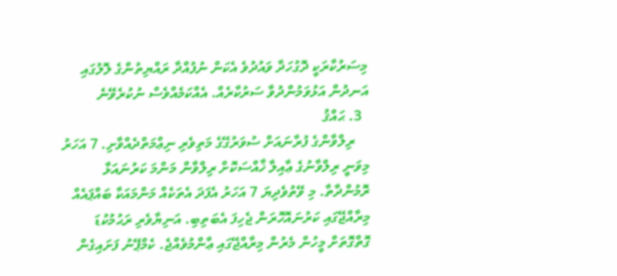މިސަރުކާރަކީ ދޮގުހަދާ ވައުދުވެ އެކަން ނުފުއްދާ ރައްޔިތުންގެ ލޮލުގައި އަނދުން އަޅުވަމުންދުވާ ސަރުކާރެއް. އެއްކަމެއްވެސް ނުކުރެވޭނެ
  3. ޙައްޤު
    ރިލްވާންގެ ފުރާނައަށް ސުވަރުގޭގެ މަތިވެރި ނިޢްމަތްދެއްވާށި. 7 އަހަރު މިވަނީ ރިލްވާނުގެ ޢާއިލާ ޚާއްސަކޮށް ރިލްވާން މަންމަ ކަރުނައަޅާ ރޮމުންދާތާ. މި ވޭތުވެދިޔަ 7 އަހަރު އެފަދަ އެތަކެއް މަންމައަކާ ބައްޕައެއް މިރާއްޖޭގައި ކަރުނައޮހޮރަން ޖެހިފަ އެބަތިބި. އަނިޔާވެރި ރަޙުމުކުޑަ ގޮތްގޮތަށް މީހުން މެރުން މިރާއްޖޭގައި ޢާންމުވެއްޖެ. ކެމްޕޭނު ފަށައިގެން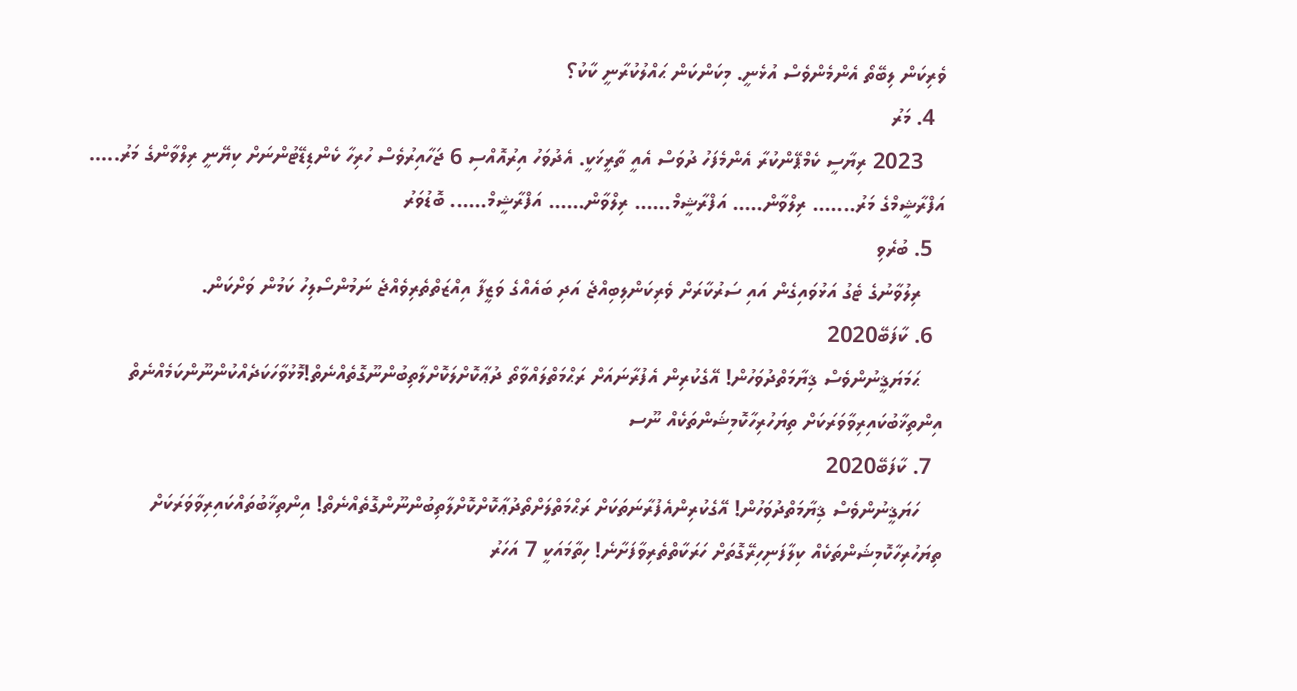ވެރިކަން ލިބޭތޯ އެންމެންވެސް އުޅެނީ. މިކަންކަން ޙައްލުކުރާނީ ކާކު؟
  4. މަރު
    2023 ރިޔާސީ ކެމްޕޭންކުރާ އެންމެފަހު ދުވަސް އެއީ ތާރީޚަކީ. އެދުވަހު އިރުއޮއްސި 6 ޖަހާއިރުވެސް ހުރިހާ ކެންޑިޑޭޓުންނަށް ކިޔޭނީ ރިލްވާންގެ މަރު..... އަފްރާޝީމްގެ މަރު....... ރިލްވާން..... އަފްރާޝީމް...... ރިލްވާން...... އަފްރާޝީމް...... ބޮޑުވަރު
  5. ބުރެވި
    ރިލުވާނުގެ ޓެގު އަޅުވައިގެން އައި ސަރުކާރަށް ވެރިކަންލިބިއްޖެ އަދި ބައެއްގެ ވަޒީފާ އިއްޒަތްތެރިވެއްޖެ ނަމުންސޯލިހު ކަމުން ވަށްކަން.
  6. ކާފަބޭ2020
    ޙަމަޔަޤީނުންވެސް ޤިޔާމަތްދުވަހުން! އޭގެކުރިން އެފުރާނައަށް ރަޙްމަތްލައްވާތޯ ދުޢާކޮށްލަކޮށްލާތިބުންނޫގޮތެއްނެތް!މޮޅުވާހަކަދެއްކުންނޫންކަމެއްނެތް އިންތިޚާބުކައިރިވާވަރަކަށް ތިޔަހުރިހާކޮމިޝަންތަކެއް ނޫސ
  7. ކާފަބޭ2020
    ހަޔަޤީނުންވެސް ޤިޔާމަތްދުވަހުން! އޭގެކުރިންއެފުރާނަތަކަށް ރަޙްމަތްލަށްތޯދުޢާކޮށްކޮށްލާތިބުންނޫންގޮތެއްނެތް! އިންތިޚާބުތައްކައިރިވާވަރަކަށް ތިޔަހުރިހާކޮމިޝަންތަކެއް ކިލާފަނިހިރޭގޮތަށް ހަރަކާތްތެރިވާފަށާނެ! ހިތާމައަކީ 7 އަހަރު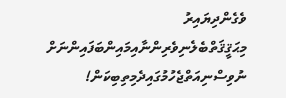ވެގެންދިޔައިރު މިޙަޤީޤަތްބެލެނިވެރިންނާއިމައިންބަފައިންނަށް ނުވިސްނިއަތްޖެހުމުގައިދެމިތިބިކަން!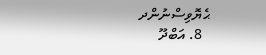ޙެޔޮވިސްނުންދ
  8. އަބްދޫ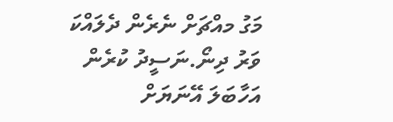މަގު މއްޗަށް ނެރެން ދެލައްކަ ވަރު ދިނޯ.ނަސީދު ކުރެން އަހާބަލަ އޭނަޔަށް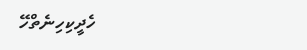ހެދީކިހިނެތްހޭ